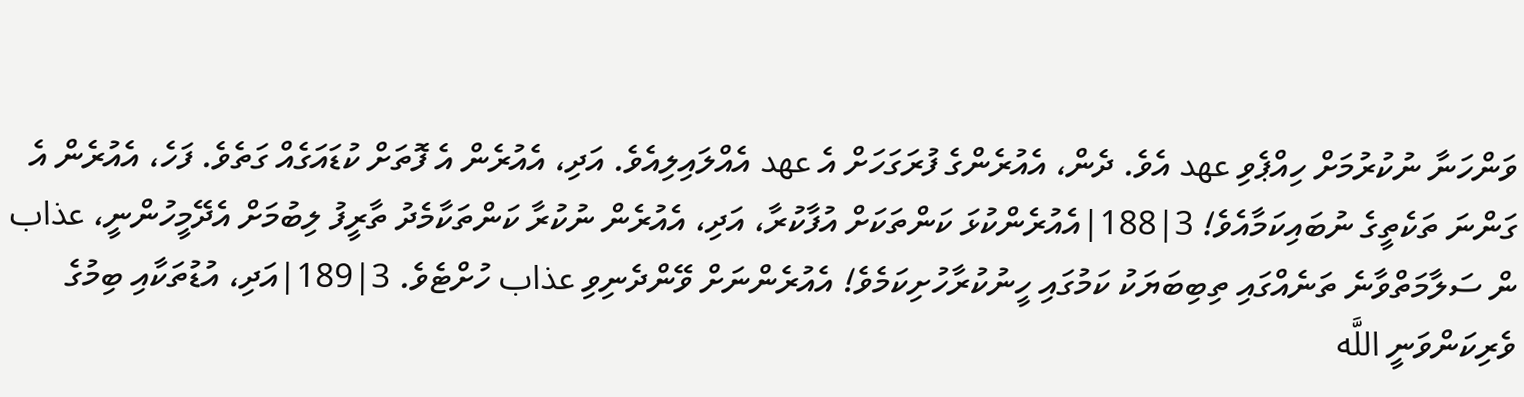ވަންހަނާ ނުކުރުމަށް ހިއްޕެވި عهد އެވެ. ދެން، އެއުރެންގެ ފުރަގަހަށް އެ عهد އެއްލައިލިއެވެ. އަދި، އެއުރެން އެ ފޮތަށް ކުޑައަގެއް ގަތެވެ. ފަހެ، އެއުރެން އެ ގަންނަ ތަކެތީގެ ނުބައިކަމާއެވެ! 3|188|އެއުރެންކުޅަ ކަންތަކަށް އުފާކުރާ، އަދި، އެއުރެން ނުކުރާ ކަންތަކާމެދު ތާރީފު ލިބުމަށް އެދޭމީހުންނީ، عذاب ން ސަލާމަތްވާނެ ތަނެއްގައި ތިބިބަޔަކު ކަމުގައި ހީނުކުރާހުށިކަމެވެ! އެއުރެންނަށް ވޭންދެނިވި عذاب ހުށްޓެވެ. 3|189|އަދި، އުޑުތަކާއި ބިމުގެ ވެރިކަންވަނީ اللَّه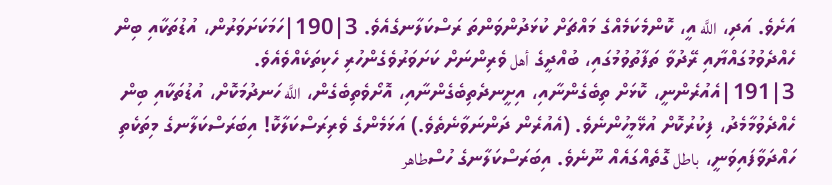އަށެވެ. އަދި، اللَّه އީ، ކޮންމެކަމެއްގެ މައްޗަށް ކުޅަދުންވަންތަ ރަސްކަލާނގެއެވެ. 3|190|ހަމަކަށަވަރުން، އުޑުތަކާއި ބިން ހެއްދެވުމުގައްޔާއި ރޭދުވާ ތަފާތުވުމުގައި، ބުއްދީގެ أهل ވެރިންނަށް ކަށަވަރުވެގެންހުރި ހެކިތަކެއްވެއެވެ. 3|191|އެއުރެންނީ، ކޮޅަށް ތިބެގެންނާއި، އިށީނދެތިބެގެންނާއި، އޮށޯވެތިބެގެން، اللَّه ހަނދުމަކޮށް، އުޑުތަކާއި ބިން ހެއްދެވުމާމެދު، ފިކުރުކޮށް އުޅޭމީހުންނެވެ. (އެއުރެން ދަންނަވާނެތެވެ.) އަޅަމެންގެ ވެރިރަސްކަލާކޮ! އިބަރަސްކަލާނގެ މިތަކެތި ހައްދަވާފައިވަނީ، باطل ގޮތެއްގައެއް ނޫނެވެ. އިބަރަސްކަލާނގެ ހުސްطاهر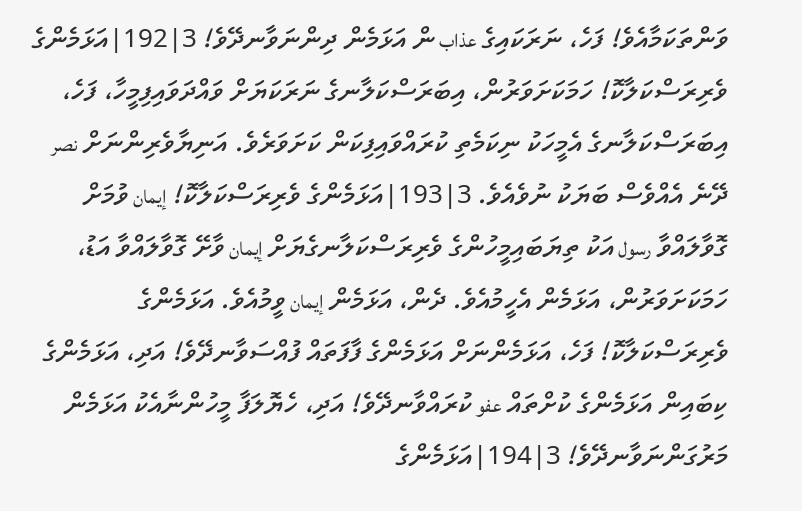ވަންތަކަމާއެވެ! ފަހެ، ނަރަކައިގެ عذاب ން އަޅަމެން ދިންނަވާނދޭވެ! 3|192|އަޅަމެންގެ ވެރިރަސްކަލާކޮ! ހަމަކަށަވަރުން، އިބަރަސްކަލާނގެ ނަރަކަޔަށް ވައްދަވައިފިމީހާ، ފަހެ، އިބަރަސްކަލާނގެ އެމީހަކު ނިކަމެތި ކުރައްވައިފިކަން ކަށަވަރެވެ. އަނިޔާވެރިންނަށް نصر ދޭނެ އެއްވެސް ބަޔަކު ނުވެއެވެ. 3|193|އަޅަމެންގެ ވެރިރަސްކަލާކޮ! إيمان ވުމަށް ގޮވާލައްވާ رسول އަކު ތިޔަބައިމީހުންގެ ވެރިރަސްކަލާނގެޔަށް إيمان ވާށޭ ގޮވާލައްވާ އަޑު، ހަމަކަށަވަރުން، އަޅަމެން އެހީމުއެވެ. ދެން، އަޅަމެން إيمان ވީމުއެވެ. އަޅަމެންގެ ވެރިރަސްކަލާކޮ! ފަހެ، އަޅަމެންނަށް އަޅަމެންގެ ފާފަތައް ފުއްސަވާނދޭވެ! އަދި، އަޅަމެންގެ ކިބައިން އަޅަމެންގެ ކުށްތައް عفو ކުރައްވާނދޭވެ! އަދި، ހެޔޮލަފާ މީހުންނާއެކު އަޅަމެން މަރުގަންނަވާނދޭވެ! 3|194|އަޅަމެންގެ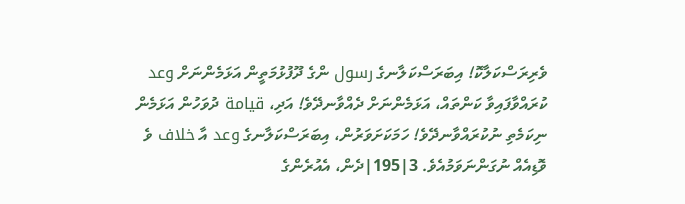ވެރިރަސްކަލާކޮ! އިބަރަސްކަލާނގެ رسول ންގެ ދޫފުޅުމަތީން އަޅަމެންނަށް وعد ކުރައްވާފައިވާ ކަންތައް، އަޅަމެންނަށް ދެއްވާނދޭވެ! އަދި، قيامة ދުވަހުން އަޅަމެން ނިކަމެތި ނުކުރައްވާނދޭވެ! ހަމަކަށަވަރުން، އިބަރަސްކަލާނގެ وعد އާ خلاف ވެ ވޮޑިއެއް ނުގަންނަވަމުއެވެ. 3|195|ދެން، އެއުރެންގެ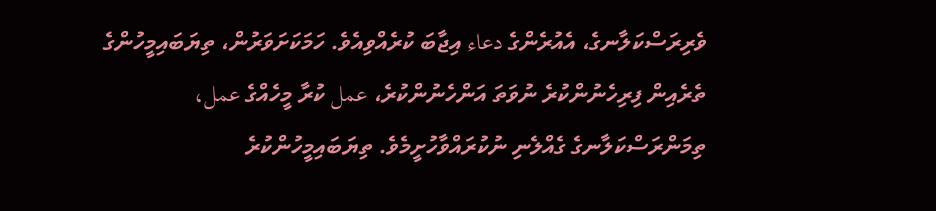ވެރިރަސްކަލާނގެ، އެއުރެންގެ دعاء އިޖާބަ ކުރެއްވިއެވެ. ހަމަކަށަވަރުން، ތިޔަބައިމީހުންގެ ތެރެއިން ފިރިހެނުންކުރެ ނުވަތަ އަންހެނުންކުރެ، عمل ކުރާ މީހެއްގެ عمل، ތިމަންރަސްކަލާނގެ ގެއްލެނި ނުކުރައްވާހުށީމެވެ. ތިޔަބައިމީހުންކުރެ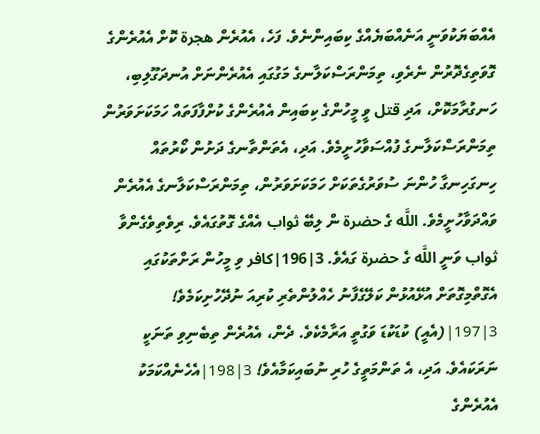އެއްބަޔަކުވަނީ އަނެއްބަޔެއްގެ ކިބައިންނެވެ. ފަހެ، އެއުރެން هجرة ކޮށް އެއުރެންގެ ގޮވަތިގެދޮރުން ނެރެވި، ތިމަންރަސްކަލާނގެ މަގުގައި އެއުރެންނަށް އުނދަގޫލިބި، ހަނގުރާމަކޮށް، އަދި قتل ވީ މީހުންގެ ކިބައިން އެއުރެންގެ ކުށްފާފަތައް ހަމަކަށަވަރުން ތިމަންރަސްކަލާނގެ ފުއްސަވާހުށީމެވެ. އަދި، އެތަންތާނގެ ދަށުން ކޯރުތައް ހިނގަހިނގާ ހުންނަ ސުވަރުގެތަކަށް ހަމަކަށަވަރުން، ތިމަންރަސްކަލާނގެ އެއުރެން ވައްދަވާހުށީމެވެ. اللَّه ގެ حضرة ން ލިބޭ ثواب އެއްގެ ގޮތުގައެވެ. ރިވެތިވެގެންވާ ثواب ވަނީ اللَّه ގެ حضرة ގައެވެ. 3|196|كافر ވި މީހުން ރަށްތަކުގައި އެގޮތްމިގޮތަށް އުޅޭއުޅުން ކަލޭގެފާނު ހެއްލުންތެރި ކުރިއަ ނުދޭހުށިކަމެވެ! 3|197|(އެއީ) ކުޑަކުޑަ ވަގުތީ އަރާމެކެވެ. ދެން، އެއުރެން ތިބެނިވި ތަނަކީ ނަރަކައެވެ. އަދި، އެ ތަންމަތީގެ ހުރި ނުބައިކަމާއެވެ! 3|198|އެހެނެއްކަމަކު އެއުރެންގެ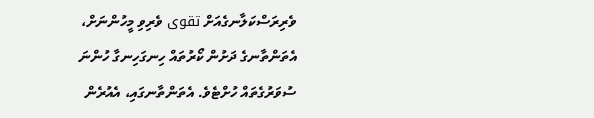ވެރިރަސްކަލާނގެއަށް تقوى ވެރިވި މީހުންނަށް، އެތަންތާނގެ ދަށުން ކޯރުތައް ހިނގަހިނގާ ހުންނަ ސުވަރުގެތައް ހުށްޓެވެ. އެތަންތާނގައި، އެއުރެން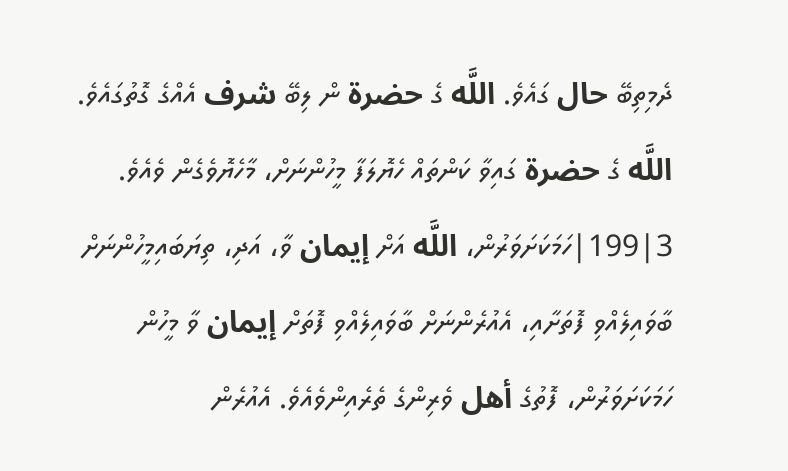ދެމިތިބޭ حال ގައެވެ. اللَّه ގެ حضرة ން ލިބޭ شرف އެއްގެ ގޮތުގައެވެ. اللَّه ގެ حضرة ގައިވާ ކަންތައް ހެޔޮލަފާ މީހުންނަށް، މާހެޔޮވެގެން ވެއެވެ. 3|199|ހަމަކަށަވަރުން، اللَّه އަށް إيمان ވާ، އަދި، ތިޔަބައިމީހުންނަށް ބާވައިލެއްވި ފޮތަށާއި، އެއުރެންނަށް ބާވައިލެއްވި ފޮތަށް إيمان ވާ މީހުން ހަމަކަށަވަރުން، ފޮތުގެ أهل ވެރިންގެ ތެރެއިންވެއެވެ. އެއުރެން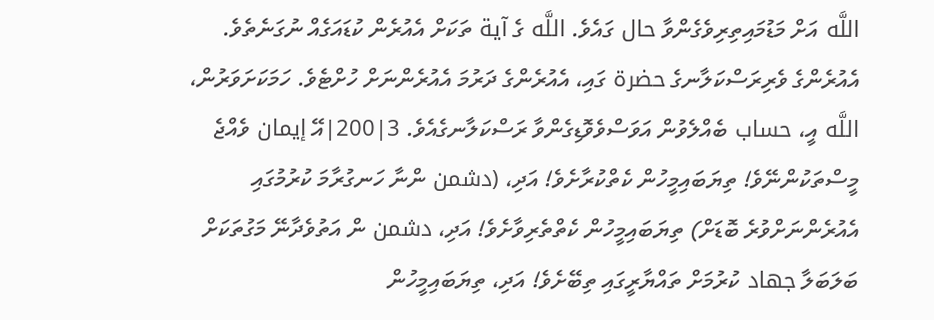اللَّه އަށް މަޑުމައިތިރިވެގެންވާ حال ގައެވެ. اللَّه ގެ آية ތަކަށް އެއުރެން ކުޑައަގެއް ނުގަނެތެވެ. އެއުރެންގެ ވެރިރަސްކަލާނގެ حضرة ގައި، އެއުރެންގެ ދަރުމަ އެއުރެންނަށް ހުށްޓެވެ. ހަމަކަށަވަރުން، اللَّه އީ، حساب ބެއްލެވުން އަވަސްވެވޮޑިގެންވާ ރަސްކަލާނގެއެވެ. 3|200|އޭ إيمان ވެއްޖެ މީސްތަކުންނޭވެ! ތިޔަބައިމީހުން ކެތްކުރާށެވެ! އަދި، (دشمن ންނާ ހަނގުރާމަ ކުރުމުގައި އެއުރެންނަށްވުރެ ބޮޑަށް) ތިޔަބައިމީހުން ކެތްތެރިވާށެވެ! އަދި، دشمن ން އަތުވެދާނޭ މަގުތަކަށް ބަލަބަލާ جهاد ކުރުމަށް ތައްޔާރީގައި ތިބޭށެވެ! އަދި، ތިޔަބައިމީހުން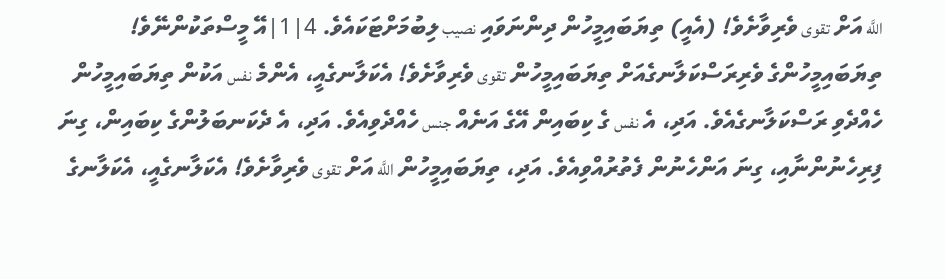اللَّه އަށް تقوى ވެރިވާށެވެ! (އެއީ) ތިޔަބައިމީހުން ދިންނަވައި نصيب ލިބުމަށްޓަކައެވެ. 4|1|އޭ މީސްތަކުންނޭވެ! ތިޔަބައިމީހުންގެ ވެރިރަސްކަލާނގެއަށް ތިޔަބައިމީހުން تقوى ވެރިވާށެވެ! އެކަލާނގެއީ، އެންމެ نفس އަކުން ތިޔަބައިމީހުން ހެއްދެވި ރަސްކަލާނގެއެވެ. އަދި، އެ نفس ގެ ކިބައިން އޭގެ އަނެއް جنس ހެއްދެވިއެވެ. އަދި، އެ ދެކަނބަލުންގެ ކިބައިން، ގިނަ ފިރިހެނުންނާއި، ގިނަ އަންހެނުން ފެތުރުއްވިއެވެ. އަދި، ތިޔަބައިމީހުން اللَّه އަށް تقوى ވެރިވާށެވެ! އެކަލާނގެއީ، އެކަލާނގެ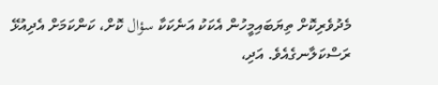މެދުވެރިކޮށް ތިޔަބައިމީހުން އެކަކު އަނެކަކާ سؤال ކޮށް، ކަންކަމަށް އެދިއުޅޭ ރަސްކަލާނގެއެވެ. އަދި،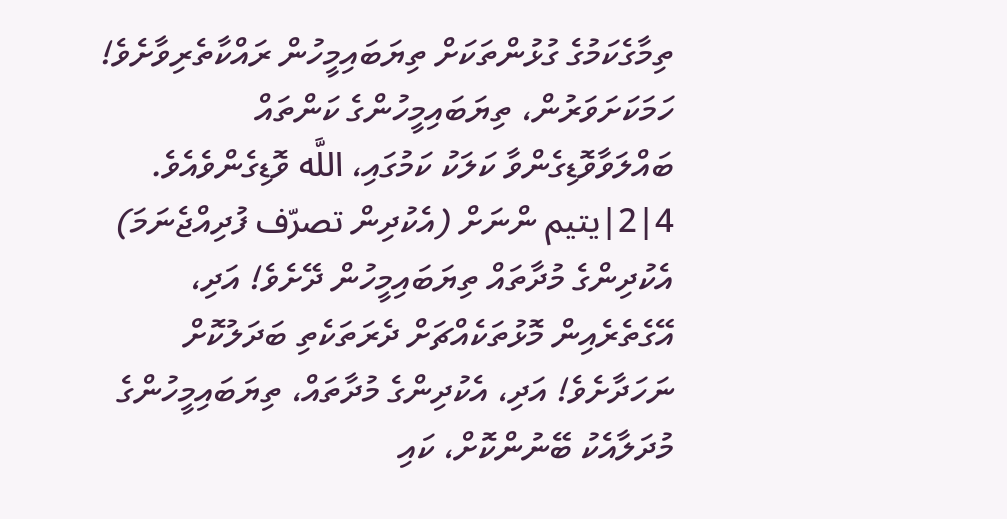ތިމާގެކަމުގެ ގުޅުންތަކަށް ތިޔަބައިމީހުން ރައްކާތެރިވާށެވެ! ހަމަކަށަވަރުން، ތިޔަބައިމީހުންގެ ކަންތައް ބައްލަވާވޮޑިގެންވާ ކަލަކު ކަމުގައި، اللَّه ވޮޑިގެންވެއެވެ. 4|2|يتيم ންނަށް (އެކުދިން تصرّف ފުދިއްޖެނަމަ) އެކުދިންގެ މުދާތައް ތިޔަބައިމީހުން ދޭށެވެ! އަދި، އޭގެތެރެއިން މޮޅުތަކެއްޗަށް ދެރަތަކެތި ބަދަލުކޮށް ނަހަދާށެވެ! އަދި، އެކުދިންގެ މުދާތައް، ތިޔަބައިމީހުންގެ މުދަލާއެކު ބޭނުންކޮށް، ކައި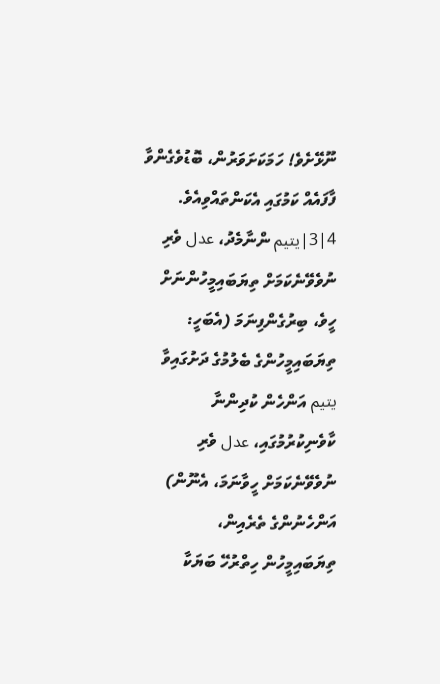ނޫޅޭށެވެ! ހަމަކަށަވަރުން، ބޮޑުވެގެންވާ ފާފައެއް ކަމުގައި އެކަންތައްވިއެވެ. 4|3|يتيم ންނާމެދު، عدل ވެރި ނުވެވޭނެކަމަށް ތިޔަބައިމީހުންނަށް ހީވެ، ބިރުގެންފިނަމަ (އެބަހީ: ތިޔަބައިމީހުންގެ ބެލުމުގެ ދަށުގައިވާ يتيم އަންހެން ކުދިންނާ ކާވެނިކުރުމުގައި، عدل ވެރި ނުވެވޭނެކަމަށް ހީވާނަމަ، އެނޫން) އަންހެނުންގެ ތެރެއިން، ތިޔަބައިމީހުން ހިތްރުހޭ ބަޔަކާ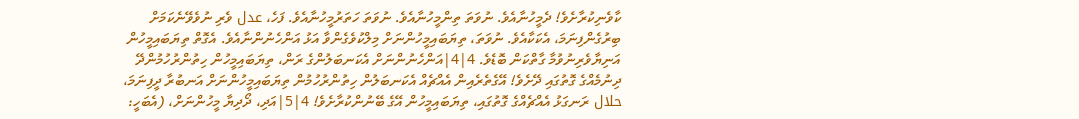ކާވެނިކުރާށެވެ! ދެމީހުނާއެވެ. ނުވަތަ ތިންމީހުނާއެވެ. ނުވަތަ ހަތަރުމީހުނާއެވެ. ފަހެ، عدل ވެރި ނުވެވޭނެކަމަށް ބިރުގެންފިނަމަ، އެކަކާއެވެ. ނުވަތަ، ތިޔަބައިމީހުންނަށް މިލްކުވެގެންވާ އަޅު އަންހެނުންނާއެވެ. އެގޮތް ތިޔަބައިމީހުން އަނިޔާވެރިނުވުމާ ގާތްކަން ބޮޑެވެ. 4|4|އަންހެނުންނަށް އެކަނބަލުންގެ ރަން، ތިޔަބައިމީހުން ހިތުންރުހުމުންދޭ ދިނުމެއްގެ ގޮތުގައި ދޭށެވެ! އޭގެތެރެއިން އެއްޗެއް އެކަނބަލުން ހިތުންރުހުމުން ތިޔަބައިމީހުންނަށް އަނބުރާ ދީފިނަމަ، حلال ރަނގަޅު އެއްޗެއްގެ ގޮތުގައި، ތިޔަބައިމީހުން އޭގެ ބޭނުންކުރާށެވެ! 4|5|އަދި، ދޯދިޔާ މީހުންނަށް، (އެބަހީ: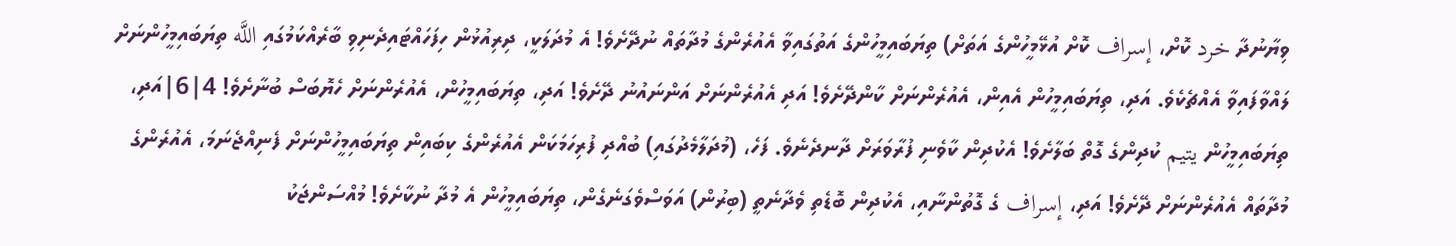ވިޔާނުދާ خرد ކޮށް، إسراف ކޮށް އުޅޭމީހުންގެ އަތަށް) ތިޔަބައިމީހުންގެ އަތުގައިވާ އެއުރެންގެ މުދާތައް ނުދޭށެވެ! އެ މުދަލަކީ، ދިރިއުޅުން ހިފަހައްޓައިދެނިވި ބާރެއްކަމުގައި اللَّه ތިޔަބައިމީހުންނަށް ލައްވާފައިވާ އެއްޗެކެވެ. އަދި، ތިޔަބައިމީހުން އެއިން، އެއުރެންނަށް ކާންދޭށެވެ! އަދި އެއުރެންނަށް އަންނައުނު ދޭށެވެ! އަދި، ތިޔަބައިމީހުން، އެއުރެންނަށް ހެޔޮބަސް ބުނާށެވެ! 4|6|އަދި، ތިޔަބައިމީހުން يتيم ކުދިންގެ ގޮތް ބަލާށެވެ! އެކުދިން ކާވެނި ފުރާވަރަށް ދާނދެނެވެ. ފަހެ، (މުދަލާމެދުގައި) ބުއްދި ފުރިހަމަކަން އެއުރެންގެ ކިބައިން ތިޔަބައިމީހުންނަށް ފެނިއްޖެނަމަ، އެއުރެންގެ މުދާތައް އެއުރެންނަށް ދޭށެވެ! އަދި، إسراف ގެ ގޮތުންނާއި، އެކުދިން ބޮޑެތި ވެދާނެތީ (ބިރުން) އަވަސްވެގަނެގެން، ތިޔަބައިމީހުން އެ މުދާ ނުކާށެވެ! މުއްސަންޖަކު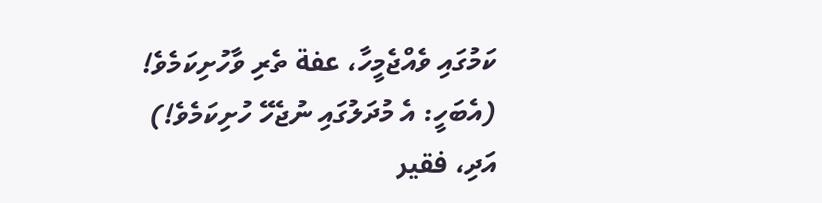ކަމުގައި ވެއްޖެމީހާ، عفة ތެރި ވާހުށިކަމެވެ! (އެބަހީ: އެ މުދަލުގައި ނުޖެހޭ ހުށިކަމެވެ!) އަދި، فقير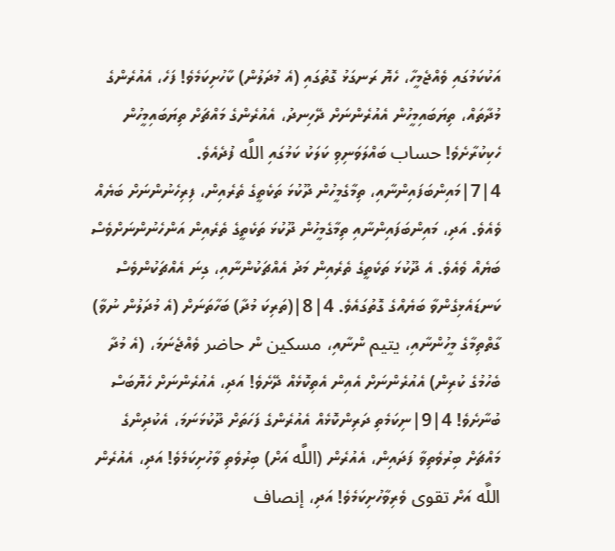އަކުކަމުގައި ވެއްޖެމީހާ، ހެޔޮ ރަނގަޅު ގޮތުގައި (އެ މުދަލުން) ކާހުށިކަމެވެ! ފަހެ، އެއުރެންގެ މުދާތައް، ތިޔަބައިމީހުން އެއުރެންނަށް ދޭހިނދު، އެއުރެންގެ މައްޗަށް ތިޔަބައިމީހުން ހެކިކުރާށެވެ! حساب ބައްލަވަނިވި ކަލަކު ކަމުގައި اللَّه ފުދެއެވެ. 4|7|މައިންބަފައިންނާއި، ތިމާގެމީހުން ދޫކުޅަ ތަކެތީގެ ތެރެއިން، ފިރިހެނުންނަށް ބަޔެއް ވެއެވެ. އަދި، މައިންބަފައިންނާއި ތިމާގެމީހުން ދޫކުޅަ ތަކެތީގެ ތެރެއިން އަންހެނުންނަށްވެސް ބަޔެއް ވެއެވެ. އެ ދޫކުޅަ ތަކެތީގެ ތެރެއިން މަދު އެއްޗަކުންނާއި، ގިނަ އެއްޗަކުންވެސް ކަނޑައެޅިގެންވާ ބަޔެއްގެ ގޮތުގައެވެ. 4|8|(ތަރިކަ މުދާ) ބަހާތަނަށް (އެ މުދަލުން ނުވާ) ގާތްތިމާގެ މީހުންނާއި، يتيم ންނާއި، مسكين ން حاضر ވެއްޖެނަމަ، (އެ މުދާ ބެހުމުގެ ކުރިން) އެއުރެންނަށް އެއިން އެތިކޮޅެއް ދޭށެވެ! އަދި، އެއުރެންނަށް ހެޔޮބަސް ބުނާށެވެ! 4|9|ނިކަމެތި ދަރިންކޮޅެއް އެއުރެންގެ ފަހަތަށް ދޫކުޅަނަމަ، އެކުދިންގެ މައްޗަށް ބިރުވެތިވާ ފަދައިން، އެއުރެން (اللَّه އަށް) ބިރުވެތި ވާހުށިކަމެވެ! އަދި، އެއުރެން اللَّه އަށް تقوى ވެރިވާހުށިކަމެވެ! އަދި، إنصاف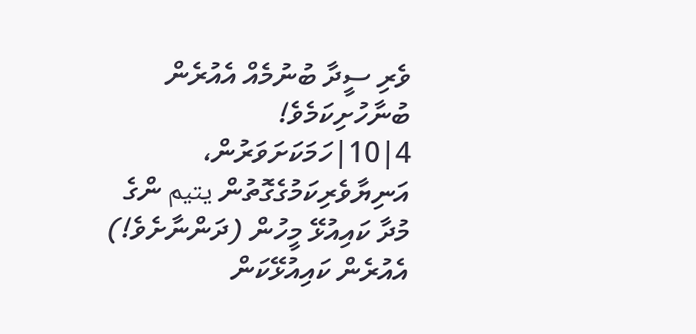ވެރި ސީދާ ބުނުމެއް އެއުރެން ބުނާހުށިކަމެވެ! 4|10|ހަމަކަށަވަރުން، އަނިޔާވެރިކަމުގެގޮތުން يتيم ންގެ މުދާ ކައިއުޅޭ މީހުން (ދަންނާށެވެ!) އެއުރެން ކައިއުޅޭކަން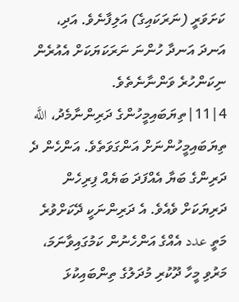ކަށަވަރީ (ނަރަކައިގެ) އަލިފާނެވެ. އަދި، އަނދަ އަނދާ ހުންނަ ނަރަކަޔަކަށް އެއުރެން ނިކަންހުރެ ވަންނާނެތެވެ. 4|11|ތިޔަބައިމީހުންގެ ދަރިންނާމެދު، اللَّه ތިޔަބައިމީހުންނަށް އަންގަވަތެވެ. އަންހެން ދެ ދަރިންގެ ބަޔާ އެއްފަދަ ބަޔެއް ފިރިހެން ދަރިޔަކަށް ވެއެވެ. އެ ދަރިންނަކީ ދޭކަށްވުރެ މަތީ عدد އެއްގެ އަންހެނުން ކަމުގައިވާނަމަ، މަރުވި މީހާ ދޫކުރި މުދަލުގެ ތިންބައިކުޅަ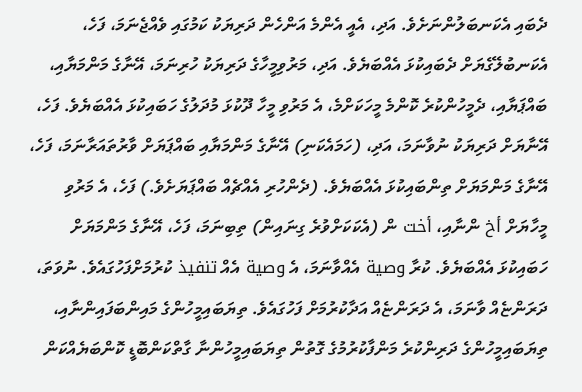ދެބައި އެކަނބަލުންނަށެވެ. އަދި، އެއީ އެންމެ އަންހެން ދަރިޔަކު ކަމުގައި ވެއްޖެނަމަ، ފަހެ، އެކަނބުލޭގެޔަށް ދެބައިކުޅަ އެއްބަޔެވެ. އަދި، މަރުވިމީހާގެ ދަރިޔަކު ހުރިނަމަ، އޭނާގެ މަންމަޔާއި، ބައްޕަޔާއި، ދެމީހުންކުރެ ކޮންމެ މީހަކަށްމެ، އެ މަރުވި މީހާ ދޫކުޅަ މުދަލުގެ ހަބައިކުޅަ އެއްބަޔެވެ. ފަހެ، އޭނާޔަށް ދަރިޔަކު ނުވާނަމަ، އަދި، (ހަމައެކަނި) އޭނާގެ މަންމަޔާއި ބައްޕަޔަށް ވާރުތައަރާނަމަ، ފަހެ، އޭނާގެ މަންމަޔަށް ތިންބައިކުޅަ އެއްބަޔެވެ. (ދެންހުރި އެއްޗެއް ބައްޕަޔަށެވެ.) ފަހެ، އެ މަރުވި މީހާޔަށް أخ ންނާއި، أخت ން (އެކަކަށްވުރެ ގިނައިން) ތިބިނަމަ، ފަހެ، އޭނާގެ މަންމަޔަށް ހަބައިކުޅަ އެއްބަޔެވެ. ކުރާ وصية އެއްވާނަމަ، އެ وصية އެއް تنفيذ ކުރުމަށްފަހުގައެވެ. ނުވަތަ، ދަރަންޏެއް ވާނަމަ، އެ ދަރަންޏެއް އަދާކުރުމަށް ފަހުގައެވެ. ތިޔަބައިމީހުންގެ މައިންބަފައިންނާއި، ތިޔަބައިމީހުންގެ ދަރިންކުރެ މަންފާކުރުމުގެ ގޮތުން ތިޔަބައިމީހުންނާ ގާތްކަންބޮޑީ ކޮންބަޔެއްކަން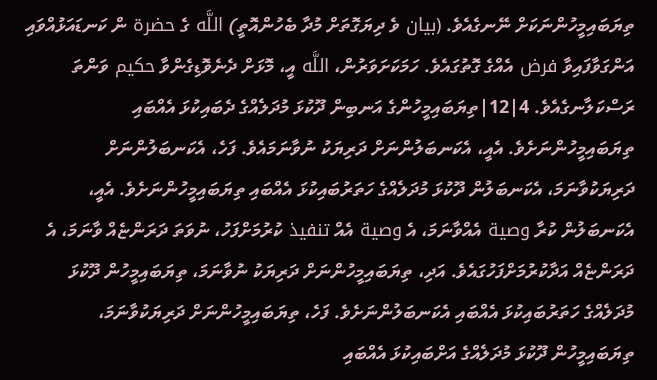ތިޔަބައިމީހުންނަކަށް ނޭނގެއެވެ. (بيان ވެ ދިޔަގޮތަށް މުދާ ބެހުންއޮތީ) اللَّه ގެ حضرة ން ކަނޑައަޅުއްވައި އަންގަވާފައިވާ فرض އެއްގެ ގޮތުގައެވެ. ހަމަކަށަވަރުން، اللَّه އީ، މޮޅަށް ދެނެވޮޑިގެންވާ حكيم ވަންތަ ރަސްކަލާނގެއެވެ. 4|12|ތިޔަބައިމީހުންގެ އަނބިން ދޫކުޅަ މުދަލެއްގެ ދެބައިކުޅަ އެއްބައި ތިޔަބައިމީހުންނަށެވެ. އެއީ، އެކަނބަލުންނަށް ދަރިޔަކު ނުވާނަމައެވެ. ފަހެ، އެކަނބަލުންނަށް ދަރިޔަކުވާނަމަ، އެކަނބަލުން ދޫކުޅަ މުދަލެއްގެ ހަތަރުބައިކުޅަ އެއްބައި ތިޔަބައިމީހުންނަށެވެ. އެއީ، އެކަނބަލުން ކުރާ وصية އެއްވާނަމަ، އެ وصية އެއް تنفيذ ކުރުމަށްފަހު، ނުވަތަ ދަރަންޏެއް ވާނަމަ، އެ ދަރަންޏެއް އަދާކުރުމަށްފަހުގައެވެ. އަދި، ތިޔަބައިމީހުންނަށް ދަރިޔަކު ނުވާނަމަ، ތިޔަބައިމީހުން ދޫކުޅަ މުދަލެއްގެ ހަތަރުބައިކުޅަ އެއްބައި އެކަނބަލުންނަށެވެ. ފަހެ، ތިޔަބައިމީހުންނަށް ދަރިޔަކުވާނަމަ، ތިޔަބައިމީހުން ދޫކުޅަ މުދަލެއްގެ އަށްބައިކުޅަ އެއްބައި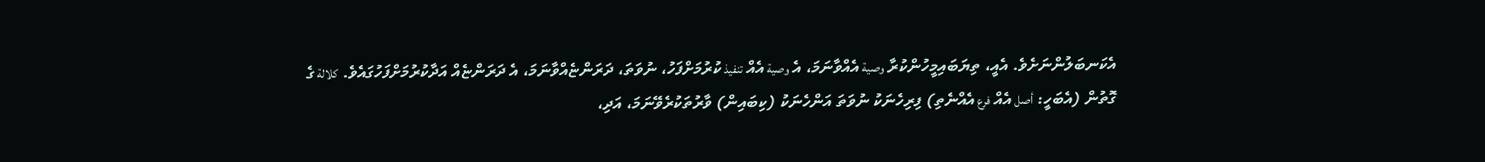އެކަނބަލުންނަށެވެ. އެއީ، ތިޔަބައިމީހުންކުރާ وصية އެއްވާނަމަ، އެ وصية އެއް تنفيذ ކުރުމަށްފަހު، ނުވަތަ، ދަރަންޏެއްވާނަމަ، އެ ދަރަންޏެއް އަދާކުރުމަށްފަހުގައެވެ. كلالة ގެ ގޮތުން (އެބަހީ: أصل އެއް فرع އެއްނެތި) ފިރިހެނަކު ނުވަތަ އަންހެނަކު (ކިބައިން) ވާރުތަކުރެވޭނަމަ، އަދި،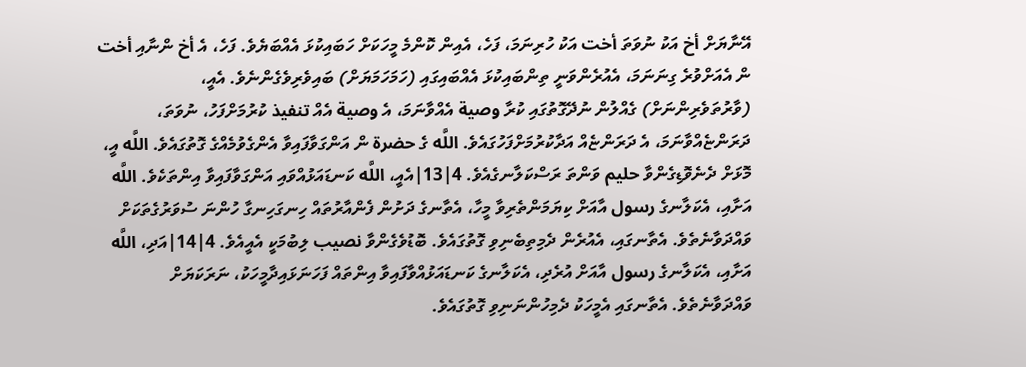އޭނާޔަށް أخ އަކު ނުވަތަ أخت އަކު ހުރިނަމަ، ފަހެ، އެއިން ކޮންމެ މީހަކަށް ހަބައިކުޅަ އެއްބަޔެވެ. ފަހެ، އެ أخ ންނާއި أخت ން އެއަށްވުރެ ގިނަނަމަ، އެއުރެންވަނީ ތިންބައިކުޅަ އެއްބައިގައި (ހަމަހަމަޔަށް) ބައިވެރިވެގެންނެވެ. އެއީ، (ވާރުތަވެރިންނަށް) ގެއްލުން ނުދޭގޮތުގައި ކުރާ وصية އެއްވާނަމަ، އެ وصية އެއް تنفيذ ކުރުމަށްފަހު، ނުވަތަ، ދަރަންޏެއްވާނަމަ، އެ ދަރަންޏެއް އަދާކުރުމަށްފަހުގައެވެ. اللَّه ގެ حضرة ން އަންގަވާފައިވާ އެންގެވުމެއްގެ ގޮތުގައެވެ. اللَّه އީ، މޮޅަށް ދެނެވޮޑިގެންވާ حليم ވަންތަ ރަސްކަލާނގެއެވެ. 4|13|އެއީ، اللَّه ކަނޑައަޅުއްވައި އަންގަވާފައިވާ އިންތަކެވެ. اللَّه އަށާއި، އެކަލާނގެ رسول އާއަށް ކިޔަމަންތެރިވާ މީހާ، އެތާނގެ ދަށުން ފެންއާރުތައް ހިނގަހިނގާ ހުންނަ ސުވަރުގެތަކަށް ވައްދަވާނެތެވެ. އެތާނގައި، އެއުރެން ދެމިތިބެނިވި ގޮތުގައެވެ. ބޮޑުވެގެންވާ نصيب ލިބުމަކީ އެއީއެވެ. 4|14|އަދި، اللَّه އަށާއި، އެކަލާނގެ رسول އާއަށް އުރެދި، އެކަލާނގެ ކަނޑައަޅުއްވާފައިވާ އިންތައް ފަހަނަޅައިދާމީހަކު، ނަރަކަޔަށް ވައްދަވާނެތެވެ. އެތާނގައި އެމީހަކު ދެމިހުންނަނިވި ގޮތުގައެވެ.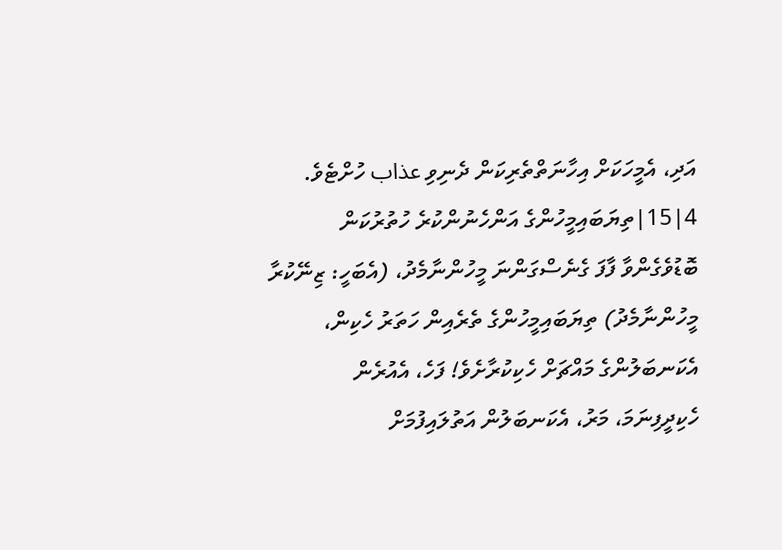އަދި، އެމީހަކަށް އިހާނަތްތެރިކަން ދެނިވި عذاب ހުށްޓެވެ. 4|15|ތިޔަބައިމީހުންގެ އަންހެނުންކުރެ ހުތުރުކަން ބޮޑުވެގެންވާ ފާފަ ގެނެސްގަންނަ މީހުންނާމެދު، (އެބަހީ: ޒިނޭކުރާ މީހުންނާމެދު) ތިޔަބައިމީހުންގެ ތެރެއިން ހަތަރު ހެކިން، އެކަނބަލުންގެ މައްޗަށް ހެކިކުރާށެވެ! ފަހެ، އެއުރެން ހެކިދީފިނަމަ، މަރު، އެކަނބަލުން އަތުލައިފުމަށް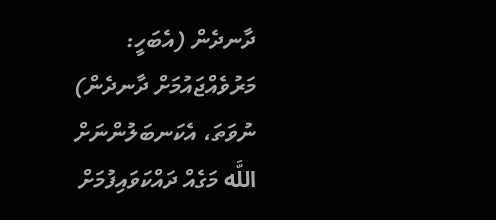ދާނދެން (އެބަހީ: މަރުވެއްޖައުމަށް ދާނދެން) ނުވަތަ، އެކަނބަލުންނަށް اللَّه މަގެއް ދައްކަވައިފުމަށް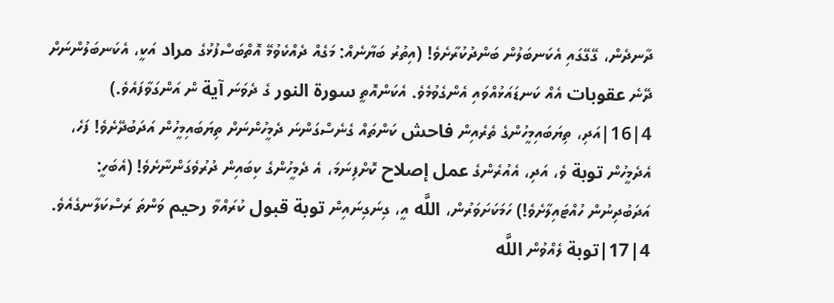ދާނދެން، ގޭގޭގައި އެކަނބަލުން ބަންދުކުރާށެވެ! (އިތުރު ބަޔާނެއް: މަގެއް ދެއްކެވުމޭ އޮތްބަސްފުޅުގެ مراد އަކީ، އެކަނބަލުންނަށް ދޭނެ عقوبات އެއް ކަނޑައަޅުއްވައި އެންގެވުމެވެ. އެކަންއޮތީ سورة النور ގެ ދެވަނަ آية ން އަންގަވާފައެވެ.) 4|16|އަދި، ތިޔަބައިމީހުންގެ ތެރެއިން فاحش ކަންތައް ގެނެސްގަންނަ ދެމީހުންނަށް ތިޔަބައިމީހުން އަދަބުދޭށެވެ! ފަހެ، އެދެމީހުން توبة ވެ، އަދި، އެއުރެންގެ عمل إصلاح ކޮށްފިނަމަ، އެ ދެމީހުންގެ ކިބައިން ދުރުވެގަންނާށެވެ! (އެބަހީ: އަދަބުދިނުން ހުއްޓައިލާށެވެ!) ހަމަކަށަވަރުން، اللَّه އީ، ގިނަގިނައިން توبة قبول ކުރައްވާ رحيم ވަންތަ ރަސްކަލާނގެއެވެ. 4|17|توبة ލެއްވުން اللَّه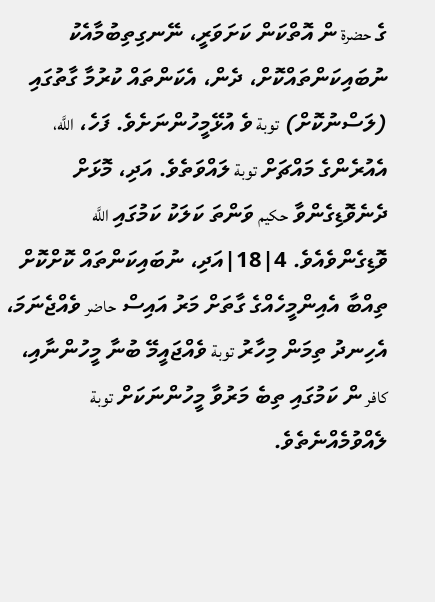ގެ حضرة ން އޮތްކަން ކަށަވަރީ، ނޭނގިތިބުމާއެކު ނުބައިކަންތައްކޮށް، ދެން، އެކަންތައް ކުރުމާ ގާތުގައި (ލަސްނުކޮށް) توبة ވެ އުޅޭމީހުންނަށެވެ. ފަހެ، اللَّه، އެއުރެންގެ މައްޗަށް توبة ލައްވަތެވެ. އަދި، މޮޅަށް ދެނެވޮޑިގެންވާ حكيم ވަންތަ ކަލަކު ކަމުގައި اللَّه ވޮޑިގެންވެއެވެ. 4|18|އަދި، ނުބައިކަންތައް ކޮށްކޮށް ތިއްބާ އެއިންމީހެއްގެ ގާތަށް މަރު އައިސް حاضر ވެއްޖެނަމަ، އެހިނދު ތިމަން މިހާރު توبة ވެއްޖައީމޭ ބުނާ މީހުންނާއި، كافر ން ކަމުގައި ތިބެ މަރުވާ މީހުންނަކަށް توبة ލެއްވުމެއްނެތެވެ.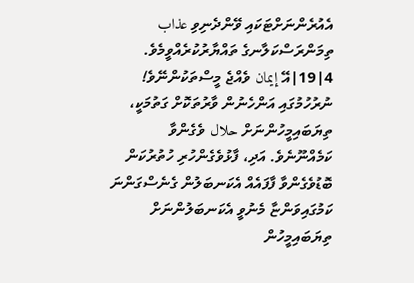އެއުރެންނަށްޓަކައި ވޭންދެނިވި عذاب ތިމަންރަސްކަލާނގެ ތައްޔާރުކުރެއްވީމެވެ. 4|19|އޭ إيمان ވެއްޖެ މީސްތަކުންނޭވެ! ނުރުހުމުގައި އަންހެނުން ވާރުތަކޮށް ގަތުމަކީ، ތިޔަބައިމީހުންނަށް حلال ވެގެންވާ ކަމެއްނޫނެވެ. އަދި، ފާޅުވެގެންހުރި ހުތުރުކަން ބޮޑުވެގެންވާ ފާފައެއް އެކަނބަލުން ގެނެސްގަންނަ ކަމުގައިވަންޏާ މެނުވީ އެކަނބަލުންނަށް ތިޔަބައިމީހުން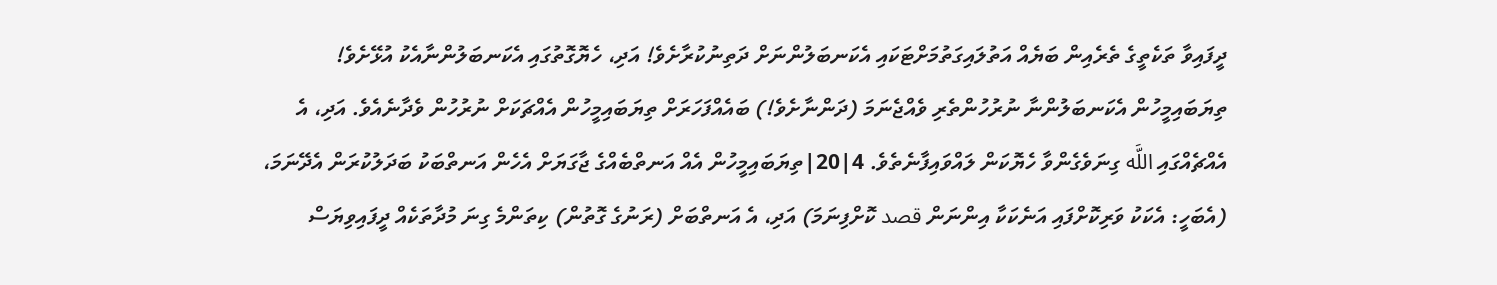ދީފައިވާ ތަކެތީގެ ތެރެއިން ބަޔެއް އަތުލައިގަތުމަށްޓަކައި އެކަނބަލުންނަށް ދަތިނުކުރާށެވެ! އަދި، ހެޔޮގޮތުގައި އެކަނބަލުންނާއެކު އުޅޭށެވެ! ތިޔަބައިމީހުން އެކަނބަލުންނާ ނުރުހުންތެރި ވެއްޖެނަމަ (ދަންނާށެވެ!) ބައެއްފަހަރަށް ތިޔަބައިމީހުން އެއްޗަކަށް ނުރުހުން ވެދާނެއެވެ. އަދި، އެ އެއްޗެއްގައި اللَّه ގިނަވެގެންވާ ހެޔޮކަން ލައްވައިފާނެތެވެ. 4|20|ތިޔަބައިމީހުން އެއް އަނތްބެއްގެ ޖާގަޔަށް އެހެން އަނތްބަކު ބަދަލުކުރަން އެދޭނަމަ، (އެބަހީ: އެކަކު ވަރިކޮށްފައި އަނެކަކާ އިންނަން قصد ކޮށްފިނަމަ) އަދި، އެ އަނތްބަށް (ރަނުގެ ގޮތުން) ކިތަންމެ ގިނަ މުދާތަކެއް ދީފައިވިޔަސް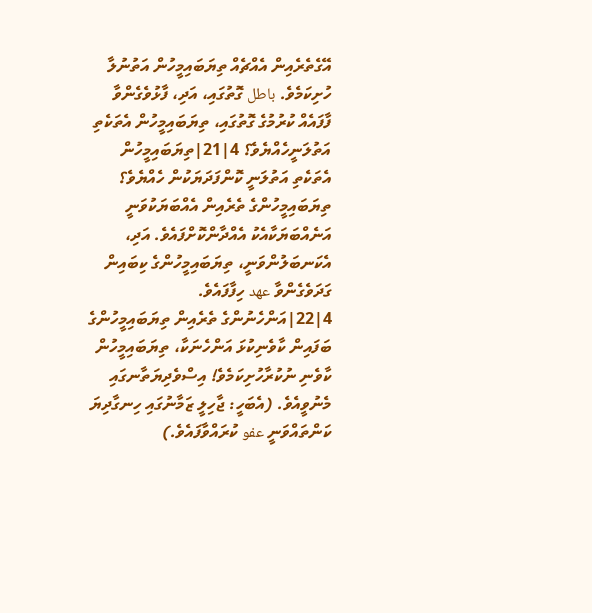އޭގެތެރެއިން އެއްޗެއް ތިޔަބައިމީހުން އަތުނުލާ ހުށިކަމެވެ. باطل ގޮތުގައި، އަދި، ފާޅުވެގެންވާ ފާފައެއް ކުރުމުގެ ގޮތުގައި، ތިޔަބައިމީހުން އެތަކެތި އަތުލަނީހެއްޔެވެ؟ 4|21|ތިޔަބައިމީހުން އެތަކެތި އަތުލަނީ ކޮންފަދަޔަކުން ހެއްޔެވެ؟ ތިޔަބައިމީހުންގެ ތެރެއިން އެއްބަޔަކުވަނީ އަނެއްބަޔަކާއެކު އެއްދާންކޮށްފައެވެ. އަދި، އެކަނބަލުންވަނީ، ތިޔަބައިމީހުންގެ ކިބައިން ގަދަވެގެންވާ عهد ހިފާފައެވެ. 4|22|އަންހެނުންގެ ތެރެއިން ތިޔަބައިމީހުންގެ ބަފައިން ކާވެނިކުޅަ އަންހެނަކާ، ތިޔަބައިމީހުން ކާވެނި ނުކުރާހުށިކަމެވެ! އިސްވެދިޔަތާނގައި މެނުވީއެވެ. (އެބަހީ: ޖާހިލީ ޒަމާނުގައި ހިނގާދިޔަ ކަންތައްވަނީ عفو ކުރައްވާފައެވެ.)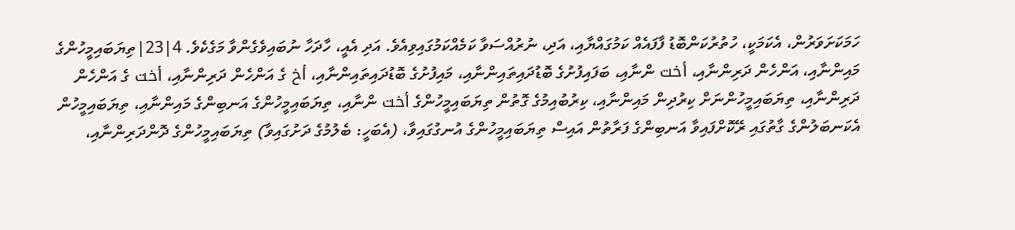ހަމަކަށަވަރުން، އެކަމަކީ، ހުތުރުކަންބޮޑު ފާފައެއް ކަމުގައްޔާއި، އަދި، ނުރުއްސަވާ ކަމެއްކަމުގައިވިއެވެ. އަދި އެއީ، ހާދަހާ ނުބައިވެގެންވާ މަގެކެވެ. 4|23|ތިޔަބައިމީހުންގެ މައިންނާއި، އަންހެން ދަރިންނާއި، أخت ންނާއި، ބަފައިފުށުގެ ބޮޑުދައިތައިންނާއި، މައިފުށުގެ ބޮޑުދައިތައިންނާއި، أخ ގެ އަންހެން ދަރިންނާއި، أخت ގެ އަންހެން ދަރިންނާއި، ތިޔަބައިމީހުންނަށް ކިރުދިން މައިންނާއި، ކިރުބުއިމުގެ ގޮތުން ތިޔަބައިމީހުންގެ أخت ންނާއި، ތިޔަބައިމީހުންގެ އަނބިންގެ މައިންނާއި، ތިޔަބައިމީހުން އެކަނބަލުންގެ ގާތުގައި ރޭކޮށްފައިވާ އަނބިންގެ ފަރާތުން އައިސް ތިޔަބައިމީހުންގެ އުނގުގައިވާ، (އެބަހީ: ބެލުމުގެ ދަށުގައިވާ) ތިޔަބައިމީހުންގެ ދޮންދަރިންނާއި،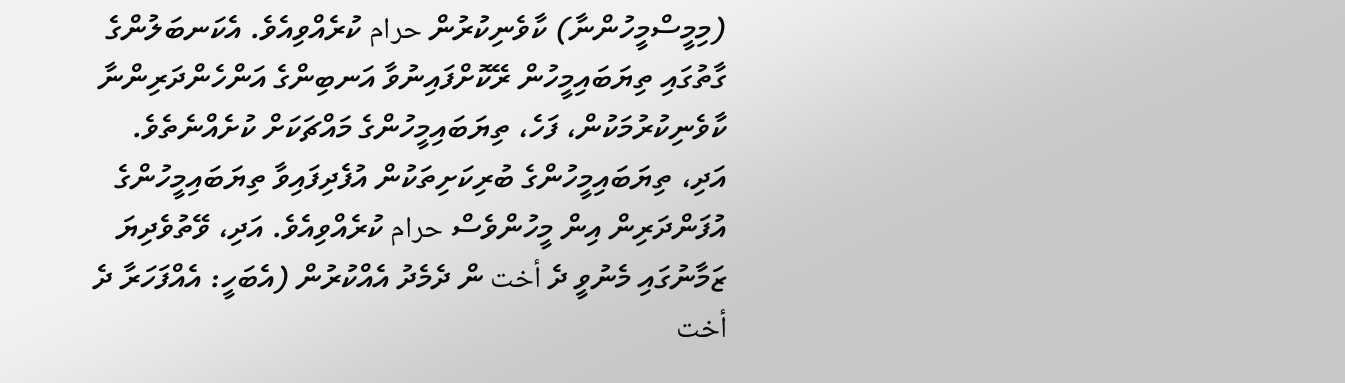(މިމީސްމީހުންނާ) ކާވެނިކުރުން حرام ކުރެއްވިއެވެ. އެކަނބަލުންގެ ގާތުގައި ތިޔަބައިމީހުން ރޭކޮށްފައިނުވާ އަނބިންގެ އަންހެންދަރިންނާ ކާވެނިކުރުމަކުން، ފަހެ، ތިޔަބައިމީހުންގެ މައްޗަކަށް ކުށެއްނެތެވެ. އަދި، ތިޔަބައިމީހުންގެ ބުރިކަށިތަކުން އުފެދިފައިވާ ތިޔަބައިމީހުންގެ އުފަންދަރިން އިން މީހުންވެސް حرام ކުރެއްވިއެވެ. އަދި، ވޭތުވެދިޔަ ޒަމާނުގައި މެނުވީ ދެ أخت ން ދެމެދު އެއްކުރުން (އެބަހީ: އެއްފަހަރާ ދެ أخت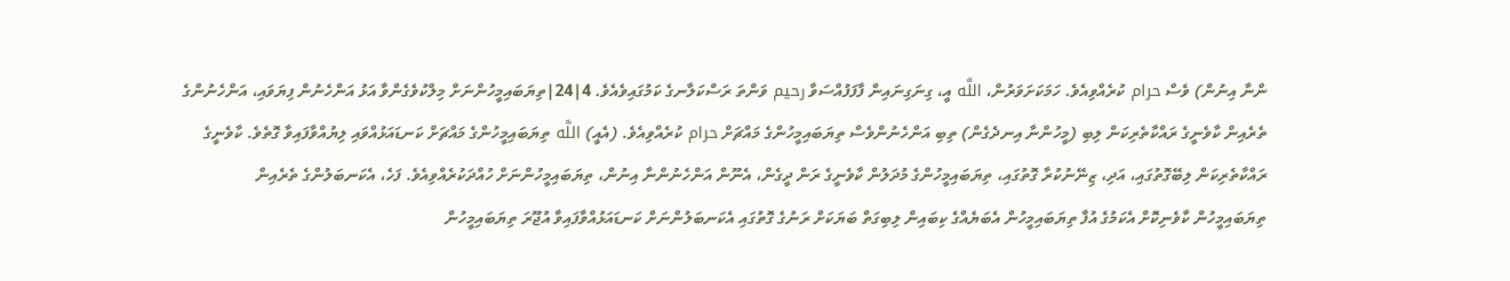ންނާ އިނުން) ވެސް حرام ކުރެއްވިއެވެ. ހަމަކަށަވަރުން، اللَّه އީ، ގިނަގިނައިން ފާފަފުއްސަވާ رحيم ވަންތަ ރަސްކަލާނގެ ކަމުގައިވެއެވެ. 4|24|ތިޔަބައިމީހުންނަށް މިލްކުވެގެންވާ އަޅު އަންހެނުން ފިޔަވައި، އަންހެނުންގެ ތެރެއިން ކާވެނީގެ ރައްކާތެރިކަން ލިބި (މީހުންނާ އިނދެގެން) ތިބި އަންހެނުންވެސް ތިޔަބައިމީހުންގެ މައްޗަށް حرام ކުރެއްވިއެވެ. (އެއީ) اللَّه ތިޔަބައިމީހުންގެ މައްޗަށް ކަނޑައަޅުއްވައި ލިޔުއްވާފައިވާ ގޮތެވެ. ކާވެނީގެ ރައްކާތެރިކަން ލިބޭގޮތުގައި، އަދި، ޒިނޭނުކުރާ ގޮތުގައި، ތިޔަބައިމީހުންގެ މުދަލުން ކާވެނީގެ ރަން ދީގެން، އެނޫން އަންހެނުންނާ އިނުން، ތިޔަބައިމީހުންނަށް ހުއްދަކުރެއްވިއެވެ. ފަހެ، އެކަނބަލުންގެ ތެރެއިން ތިޔަބައިމީހުން ކާވެނިކޮށް އެކަމުގެ އުފާ ތިޔަބައިމީހުން އެބަޔެއްގެ ކިބައިން ލިބިގަތް ބަޔަކަށް ރަނުގެ ގޮތުގައި އެކަނބަލުންނަށް ކަނޑައަޅުއްވާފައިވާ އުޖޫރަ ތިޔަބައިމީހުން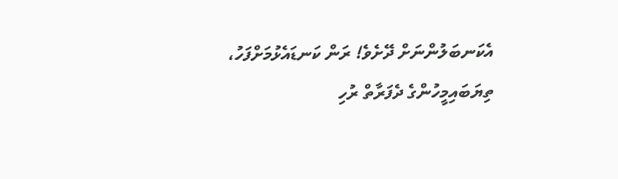އެކަނބަލުންނަށް ދޭށެވެ! ރަން ކަނޑައެޅުމަށްފަހު، ތިޔަބައިމީހުންގެ ދެފަރާތް ރުހި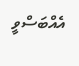އެއްބަސްވީ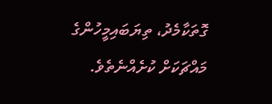ގޮތަކާމެދު، ތިޔަބައިމީހުންގެ މައްޗަކަށް ކުށެއްނެތެވެ.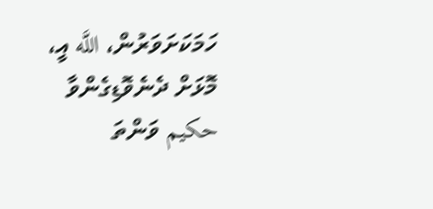ހަމަކަށަވަރުން، اللَّه އީ، މޮޅަށް ދެނެވޮޑިގެންވާ حكيم ވަންތަ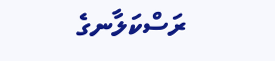ރަސްކަލާނގެ